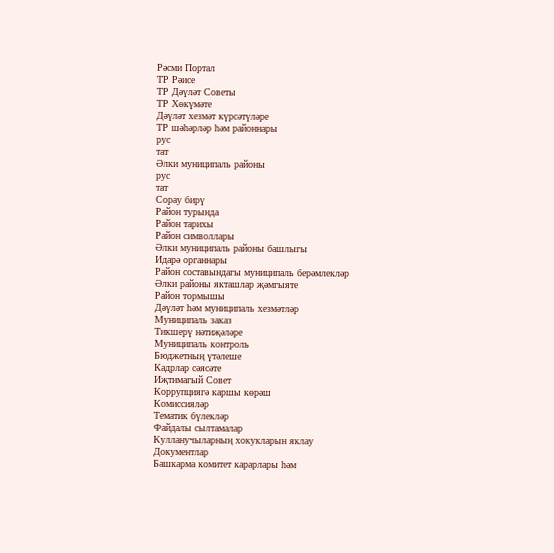Рәсми Портал
ТР Рәисе
ТР Дәүләт Советы
ТР Хөкүмәте
Дәүләт хезмәт күрсәтүләре
ТР шәһәрләр һәм районнары
рус
тат
Әлки муниципаль районы
рус
тат
Сорау бирү
Район турында
Район тарихы
Район символлары
Әлки муниципаль районы башлыгы
Идарә органнары
Район составындагы муниципаль берәмлекләр
Әлки районы якташлар җәмгыяте
Район тормышы
Дәүләт һәм муниципаль хезмәтләр
Муниципаль заказ
Тикшерү нәтиҗәләре
Муниципаль контроль
Бюджетның үтәлеше
Кадрлар сәясәте
Иҗтимагый Совет
Коррупциягә каршы көрәш
Комиссияләр
Тематик бүлекләр
Файдалы сылтамалар
Кулланучыларның хокукларын яклау
Документлар
Башкарма комитет карарлары һәм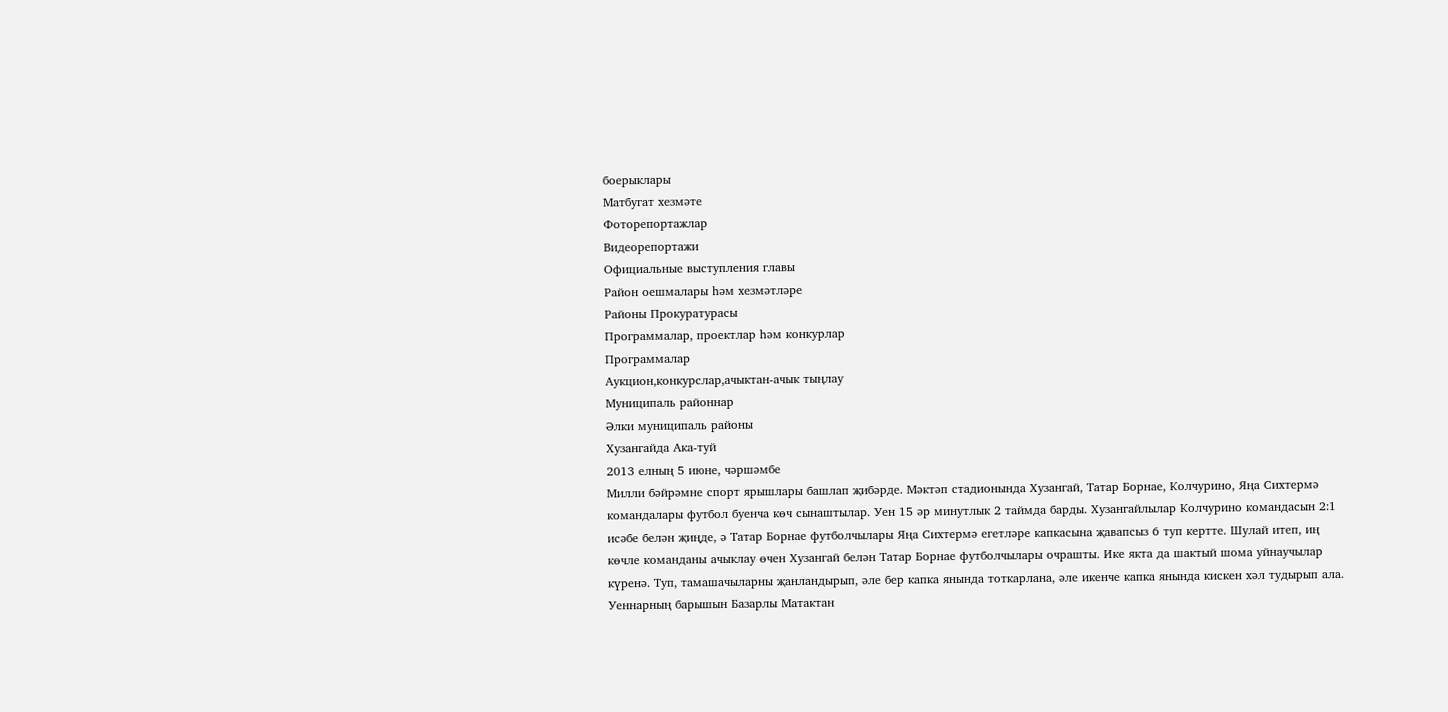боерыклары
Матбугат хезмәте
Фоторепортажлар
Видеорепортажи
Официальные выступления главы
Район оешмалары һәм хезмәтләре
Районы Прокуратурасы
Программалар, проектлар һәм конкурлар
Программалар
Аукцион,конкурслар,ачыктан-ачык тыңлау
Муниципаль районнар
Әлки муниципаль районы
Хузангайда Ака-туй
2013 елның 5 июне, чәршәмбе
Милли бәйрәмне спорт ярышлары башлап җибәрде. Мәктәп стадионында Хузангай, Татар Борнае, Колчурино, Яңа Сихтермә командалары футбол буенча көч сынаштылар. Уен 15 әр минутлык 2 таймда барды. Хузангайлылар Колчурино командасын 2:1 исәбе белән җиңде, ә Татар Борнае футболчылары Яңа Сихтермә егетләре капкасына җавапсыз 6 туп кертте. Шулай итеп, иң көчле команданы ачыклау өчен Хузангай белән Татар Борнае футболчылары очрашты. Ике якта да шактый шома уйнаучылар күренә. Туп, тамашачыларны җанландырып, әле бер капка янында тоткарлана, әле икенче капка янында кискен хәл тудырып ала. Уеннарның барышын Базарлы Матактан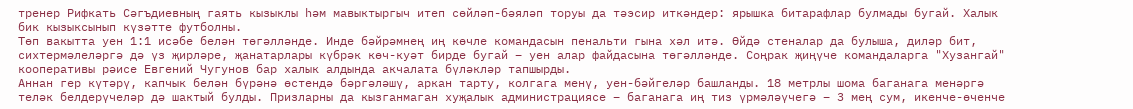тренер Рифкать Сәгъдиевның гаять кызыклы һәм мавыктыргыч итеп сөйләп-бәяләп торуы да тәэсир иткәндер: ярышка битарафлар булмады бугай. Халык бик кызыксынып күзәтте футболны.
Төп вакытта уен 1:1 исәбе белән төгәлләнде. Инде бәйрәмнең иң көчле командасын пенальти гына хәл итә. Өйдә стеналар да булыша, диләр бит, сихтермәлеләргә дә үз җирләре, җанатарлары күбрәк көч-куәт бирде бугай – уен алар файдасына төгәлләнде. Соңрак җиңүче командаларга "Хузангай" кооперативы рәисе Евгений Чугунов бар халык алдында акчалата бүләкләр тапшырды.
Аннан гер күтәрү, капчык белән бүрәнә өстендә бәргәләшү, аркан тарту, колгага менү, уен-бәйгеләр башланды. 18 метрлы шома баганага менәргә теләк белдерүчеләр дә шактый булды. Призларны да кызганмаган хуҗалык администрациясе – баганага иң тиз үрмәләүчегә – 3 мең сум, икенче-өченче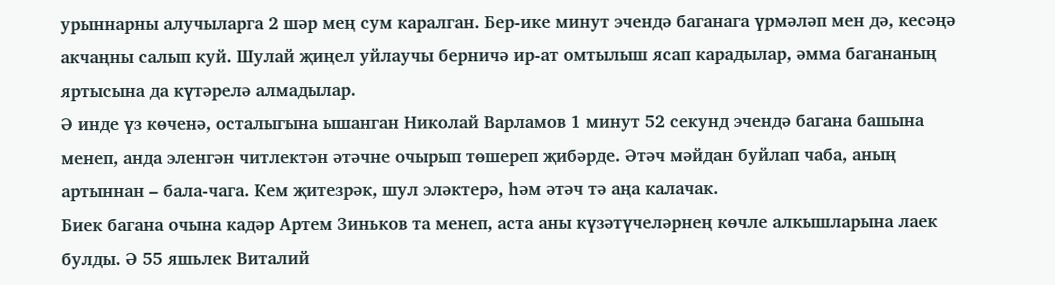урыннарны алучыларга 2 шәр мең сум каралган. Бер-ике минут эчендә баганага үрмәләп мен дә, кесәңә акчаңны салып куй. Шулай җиңел уйлаучы берничә ир-ат омтылыш ясап карадылар, әмма багананың яртысына да күтәрелә алмадылар.
Ә инде үз көченә, осталыгына ышанган Николай Варламов 1 минут 52 секунд эчендә багана башына менеп, анда эленгән читлектән әтәчне очырып төшереп җибәрде. Әтәч мәйдан буйлап чаба, аның артыннан – бала-чага. Кем җитезрәк, шул эләктерә, һәм әтәч тә аңа калачак.
Биек багана очына кадәр Артем Зиньков та менеп, аста аны күзәтүчеләрнең көчле алкышларына лаек булды. Ә 55 яшьлек Виталий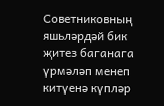Советниковның яшьләрдәй бик җитез баганага үрмәләп менеп китүенә күпләр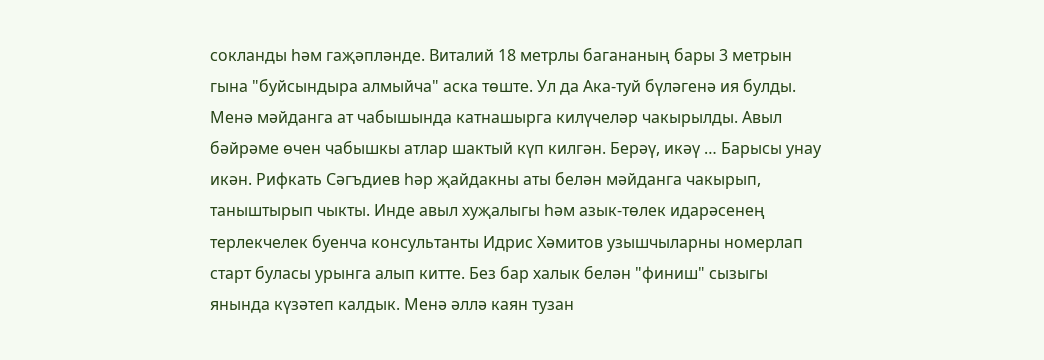сокланды һәм гаҗәпләнде. Виталий 18 метрлы багананың бары 3 метрын гына "буйсындыра алмыйча" аска төште. Ул да Ака-туй бүләгенә ия булды.
Менә мәйданга ат чабышында катнашырга килүчеләр чакырылды. Авыл бәйрәме өчен чабышкы атлар шактый күп килгән. Берәү, икәү … Барысы унау икән. Рифкать Сәгъдиев һәр җайдакны аты белән мәйданга чакырып, таныштырып чыкты. Инде авыл хуҗалыгы һәм азык-төлек идарәсенең терлекчелек буенча консультанты Идрис Хәмитов узышчыларны номерлап старт буласы урынга алып китте. Без бар халык белән "финиш" сызыгы янында күзәтеп калдык. Менә әллә каян тузан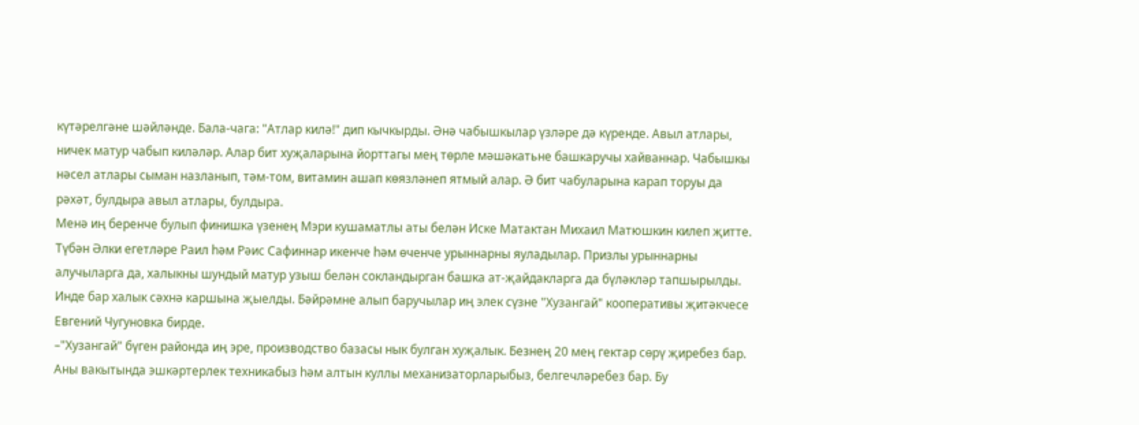күтәрелгәне шәйләнде. Бала-чага: "Атлар килә!" дип кычкырды. Әнә чабышкылар үзләре дә күренде. Авыл атлары, ничек матур чабып киләләр. Алар бит хуҗаларына йорттагы мең төрле мәшәкатьне башкаручы хайваннар. Чабышкы нәсел атлары сыман назланып, тәм-том, витамин ашап көязләнеп ятмый алар. Ә бит чабуларына карап торуы да рәхәт, булдыра авыл атлары, булдыра.
Менә иң беренче булып финишка үзенең Мэри кушаматлы аты белән Иске Матактан Михаил Матюшкин килеп җитте. Түбән Әлки егетләре Раил һәм Рәис Сафиннар икенче һәм өченче урыннарны яуладылар. Призлы урыннарны алучыларга да, халыкны шундый матур узыш белән сокландырган башка ат-җайдакларга да бүләкләр тапшырылды.
Инде бар халык сәхнә каршына җыелды. Бәйрәмне алып баручылар иң элек сүзне "Хузангай" кооперативы җитәкчесе Евгений Чугуновка бирде.
–"Хузангай" бүген районда иң эре, производство базасы нык булган хуҗалык. Безнең 20 мең гектар сөрү җиребез бар. Аны вакытында эшкәртерлек техникабыз һәм алтын куллы механизаторларыбыз, белгечләребез бар. Бу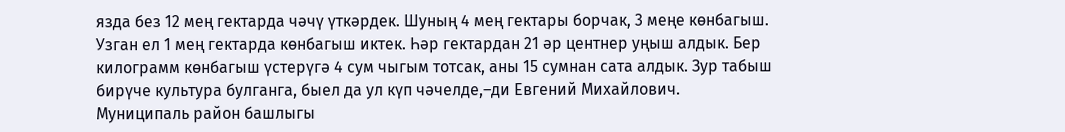язда без 12 мең гектарда чәчү үткәрдек. Шуның 4 мең гектары борчак, 3 меңе көнбагыш. Узган ел 1 мең гектарда көнбагыш иктек. Һәр гектардан 21 әр центнер уңыш алдык. Бер килограмм көнбагыш үстерүгә 4 сум чыгым тотсак, аны 15 сумнан сата алдык. Зур табыш бирүче культура булганга, быел да ул күп чәчелде,–ди Евгений Михайлович.
Муниципаль район башлыгы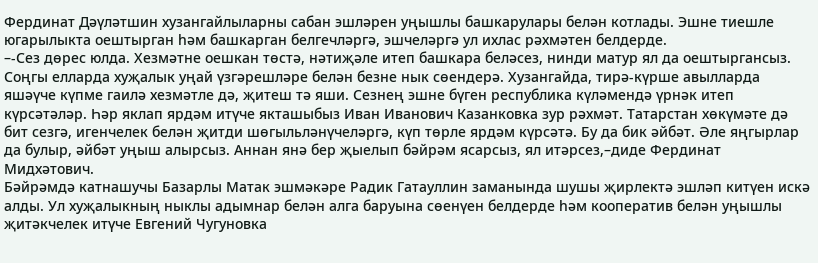Фердинат Дәүләтшин хузангайлыларны сабан эшләрен уңышлы башкарулары белән котлады. Эшне тиешле югарылыкта оештырган һәм башкарган белгечләргә, эшчеләргә ул ихлас рәхмәтен белдерде.
–-Сез дөрес юлда. Хезмәтне оешкан төстә, нәтиҗәле итеп башкара беләсез, нинди матур ял да оештыргансыз. Соңгы елларда хуҗалык уңай үзгәрешләре белән безне нык сөендерә. Хузангайда, тирә-күрше авылларда яшәүче күпме гаилә хезмәтле дә, җитеш тә яши. Сезнең эшне бүген республика күләмендә үрнәк итеп күрсәтәләр. Һәр яклап ярдәм итүче якташыбыз Иван Иванович Казанковка зур рәхмәт. Татарстан хөкүмәте дә бит сезгә, игенчелек белән җитди шөгыльләнүчеләргә, күп төрле ярдәм күрсәтә. Бу да бик әйбәт. Әле яңгырлар да булыр, әйбәт уңыш алырсыз. Аннан янә бер җыелып бәйрәм ясарсыз, ял итәрсез,–диде Фердинат Мидхәтович.
Бәйрәмдә катнашучы Базарлы Матак эшмәкәре Радик Гатауллин заманында шушы җирлектә эшләп китүен искә алды. Ул хуҗалыкның ныклы адымнар белән алга баруына сөенүен белдерде һәм кооператив белән уңышлы җитәкчелек итүче Евгений Чугуновка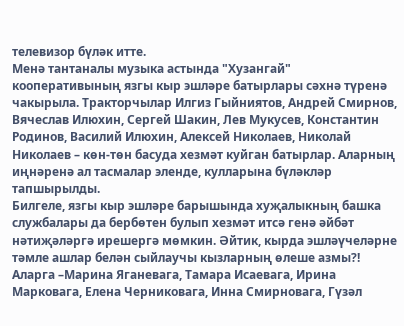телевизор бүләк итте.
Менә тантаналы музыка астында "Хузангай" кооперативының язгы кыр эшләре батырлары сәхнә түренә чакырыла. Тракторчылар Илгиз Гыйниятов, Андрей Смирнов, Вячеслав Илюхин, Сергей Шакин, Лев Мукусев, Константин Родинов, Василий Илюхин, Алексей Николаев, Николай Николаев – көн-төн басуда хезмәт куйган батырлар. Аларның иңнәренә ал тасмалар эленде, кулларына бүләкләр тапшырылды.
Билгеле, язгы кыр эшләре барышында хуҗалыкның башка службалары да бербөтен булып хезмәт итсә генә әйбәт нәтиҗәләргә ирешергә мөмкин. Әйтик, кырда эшләүчеләрне тәмле ашлар белән сыйлаучы кызларның өлеше азмы?! Аларга –Марина Яганевага, Тамара Исаевага, Ирина Марковага, Елена Черниковага, Инна Смирновага, Гүзәл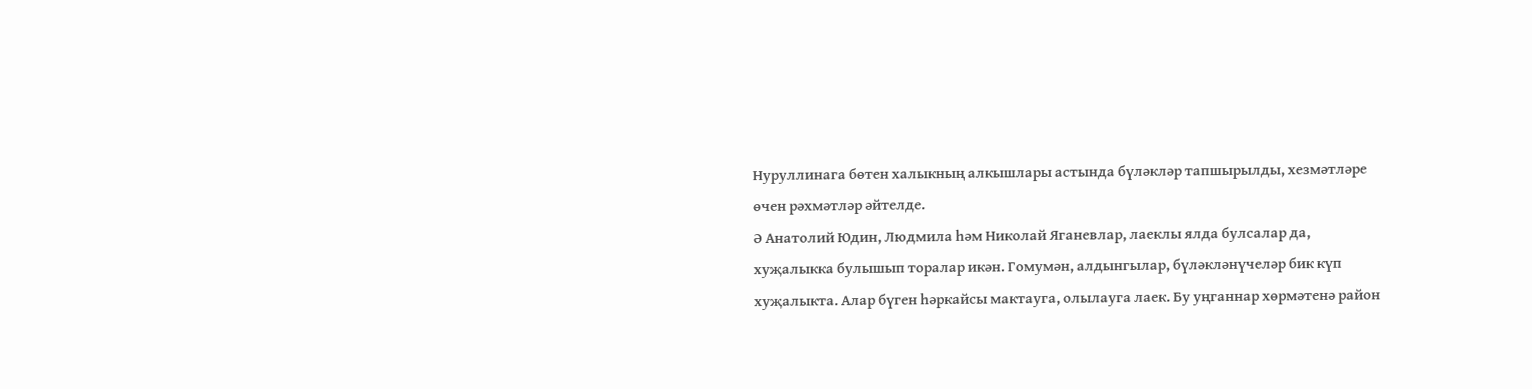Нуруллинага бөтен халыкның алкышлары астында бүләкләр тапшырылды, хезмәтләре өчен рәхмәтләр әйтелде.
Ә Анатолий Юдин, Людмила һәм Николай Яганевлар, лаеклы ялда булсалар да, хуҗалыкка булышып торалар икән. Гомумән, алдынгылар, бүләкләнүчеләр бик күп хуҗалыкта. Алар бүген һәркайсы мактауга, олылауга лаек. Бу уңганнар хөрмәтенә район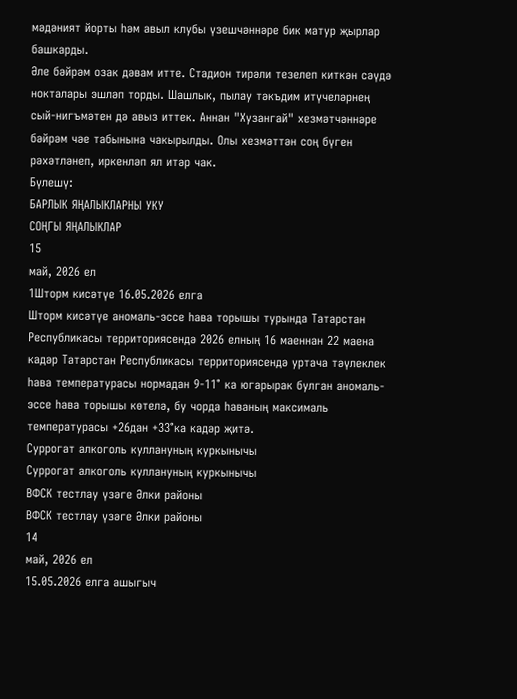мәдәният йорты һәм авыл клубы үзешчәннәре бик матур җырлар башкарды.
Әле бәйрәм озак дәвам итте. Стадион тирәли тезелеп киткән сәүдә нокталары эшләп торды. Шашлык, пылау тәкъдим итүчеләрнең сый-нигъмәтен дә авыз иттек. Аннан "Хузангай" хезмәтчәннәре бәйрәм чәе табынына чакырылды. Олы хезмәттән соң бүген рәхәтләнеп, иркенләп ял итәр чак.
Бүлешү:
БАРЛЫК ЯҢАЛЫКЛАРНЫ УКУ
СОҢГЫ ЯҢАЛЫКЛАР
15
май, 2026 ел
1Шторм кисәтүе 16.05.2026 елга
Шторм кисәтүе аномаль-эссе һава торышы турында Татарстан Республикасы территориясендә 2026 елның 16 маеннан 22 маена кадәр Татарстан Республикасы территориясендә уртача тәүлеклек һава температурасы нормадан 9-11° ка югарырак булган аномаль-эссе һава торышы көтелә, бу чорда һаваның максималь температурасы +26дан +33°ка кадәр җитә.
Суррогат алкоголь куллануның куркынычы
Суррогат алкоголь куллануның куркынычы
ВФСК тестлау үзәге Әлки районы
ВФСК тестлау үзәге Әлки районы
14
май, 2026 ел
15.05.2026 елга ашыгыч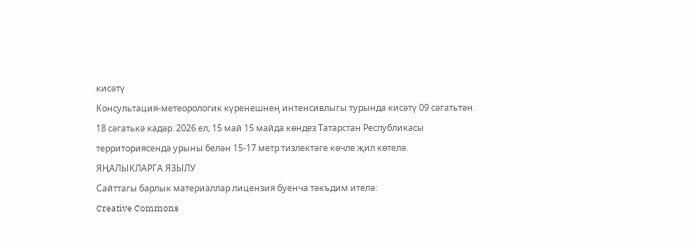кисәтү
Консультация-метеорологик күренешнең интенсивлыгы турында кисәтү 09 сәгатьтән. 18 сәгатькә кадәр. 2026 ел, 15 май 15 майда көндез Татарстан Республикасы территориясендә урыны белән 15-17 метр тизлектәге көчле җил көтелә.
ЯҢАЛЫКЛАРГА ЯЗЫЛУ
Сайттагы барлык материаллар лицензия буенча тәкъдим ителә:
Creative Commons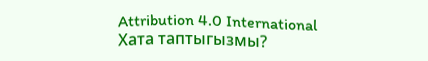Attribution 4.0 International
Хата таптыгызмы?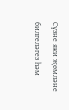Сүзне яки җөмләне билгеләгез һәм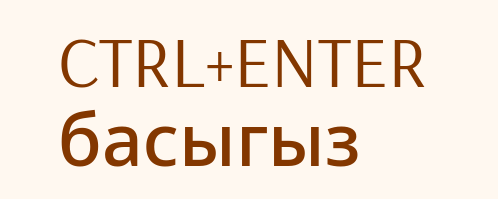CTRL+ENTER басыгыз